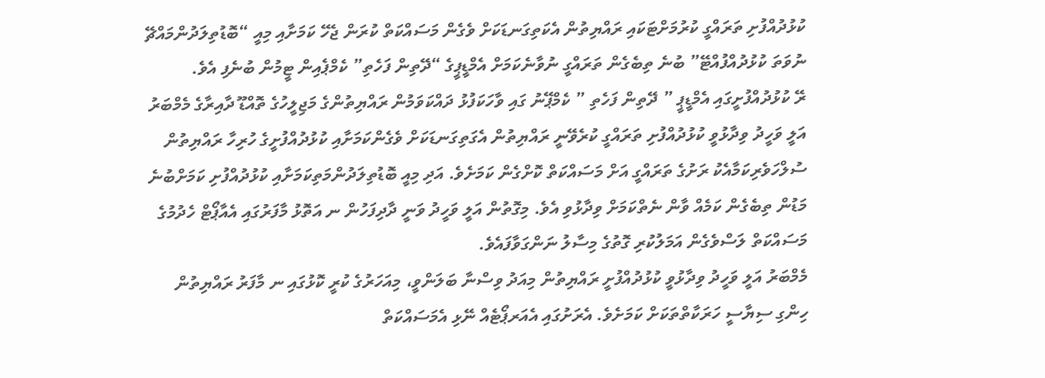ކުޅުދުއްފުށި ތަރައްގީ ކުރުމަށްޓަކައި ރައްޔިތުން އެކަތިގަނޑަކަށް ވެގެން މަސައްކަތް ކުރަން ޖެހޭ ކަމަށާއި މިއީ “ބޮޑުތިލަދުންމައްޗޭ ނުވަތަ ކުޅުދުއްފުއްޓޭ” ބުނެ ތިބެގެން ތަރައްގީ ނުވާނެކަމަށް އެމްޑީޕީގެ “ދޭތިން ފަހެތި” ކެމްޕެއިން ޓީމުން ބުނެފި އެވެ.
ރޭ ކުޅުދުއްފުށީގައި އެމްޑީޕީ ” ދޭތިން ފަހެތި ” ކެމްޕޭނު ގައި ވާހަކަފުޅު ދައްކަވަމުން ރައްޔިތުންގެ މަޖިލީހުގެ ތޮއްޑޫ ދާއިރާގެ މެމްބަރު އަލީ ވަހީދު ވިދާޅުވީ ކުޅުދުއްފުށި ތަރައްގީ ކުރެވޭނީ ރައްޔިތުން އެގަތިގަނޑަކަށް ވެގެންކަމަށާއި ކުޅުދުއްފުށީގެ ހުރިހާ ރައްޔިތުން ސުލްހަވެރިކަމާއެކު ރަށުގެ ތަރައްގީ އަށް މަސައްކަތް ކޮށްގެން ކަމަށެވެ. އަދި މިއީ ބޮޑުތިލަދުންމަތިކަމަށާއި ކުޅުދުއްފުށި ކަމަށްބުނެ މަޑުން ތިބެގެން ކަމެއް ވާން ނެތްކަމަށް ވިދާޅުވި އެވެ. މިގޮތުން އަލީ ވަހީދު ވަނީ ދާދިފަހުން ނ އަތޮޅު މާފަރުގައި އެއާޕޯޓް ހެދުމުގެ މަސައްކަތް ލަސްވެގެން އަމަލުކުރި ގޮތުގެ މިސާލު ނަންގަވާފައެވެ.
މެމްބަރު އަލީ ވަހީދު ވިދާޅުވީ ކުޅުދުއްފުށީ ރައްޔިތުން މިއަދު ވިސްނާ ބަލަންވީ، މިއަހަރުގެ ކުރީ ކޮޅުގައި ނ މާފަރު ރައްޔިތުން ހިންގި ސިޔާސީ ހަރަކާތްތަކަށް ކަމަށެވެ. އެރަށުގައި އެއަރޕޯޓެއް ނޭޅި އެމަސައްކަތް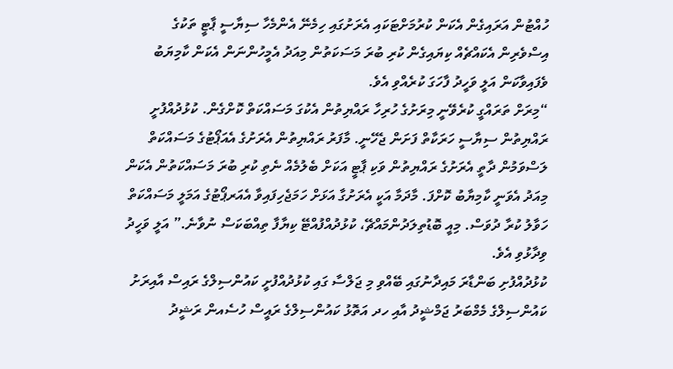ހުއްޓުން އަރައިގެން އެކަން ކުރުމަށްޓަކައި އެރަށުގައި ހިމެނޭ އެންމެހާ ސިޔާސީ ޕާޓީ ތަކުގެ އިސްވެރިން އެކައްޗެއް ކިޔައިގެން ކުރި ބުރަ މަސަކަތުން މިއަދު އެމީހުންނަން އެކަން ކާމިޔަބު ވެފައިވާކަން އަލީ ވަހީދު ފާހަގަ ކުރެއްވި އެވެ.
“މިރަށް ތަރައްގީ ކުރެވޭނީ މިރަށުގެ ހުރިހާ ރައްޔިތުން އެކުގަ މަސައްކަތް ކޮށްގެން. ކުޅުދުއްފުށީ ރައްޔިތުން ސިޔާސީ ހަރަކާތް ފަށަން ޖެހޭނީ. މާފަރު ރައްޔިތުން އެރަށުގެ އެއަޕޯޓުގެ މަސައްކަތް ލަސްވަމުން ދާތީ އެރަށުގެ ރައްޔިތުން ވަކި ޕާޓީ އަކަށް ބެލުމެއް ނެތި ކުރި ބުރަ މަސައްކަތުން އެކަން މިއަދު އެވަނީ ކާމިޔާބު ކޮށްފަ. މާދަމާ އަކީ އެރަށުގާ އަޅަށް ހަމަޖެހިފައިވާ އެއަރޕޯޓުގެ އަމަލީ މަސައްކަތް ހަވާލު ކުރާ ދުވަސް. މިއީ ބޮޑުތިލަދުންމައްޗޭ، ކުޅުދުއްފުއްޓޭ ކިޔާފާ ތިއްބަކަސް ނުވާނެ.” އަލީ ވަހީދު ވިދާޅުވި އެވެ.
ކުޅުދުއްފުށި ބަންޑާރަ މައިދާނުގައި ބޭއްވި މި ޖަލްސާ ގައި ކުޅުދުއްފުށީ ކައުންސިލްގެ ރައިސް އާއިރަށު ކައުންސިލްގެ މެމްބަރު ޖަމްޝީދު އާއި ހދ އަތޮޅު ކައުންސިލްގެ ރައީސް ހުސެއން ރަޝީދު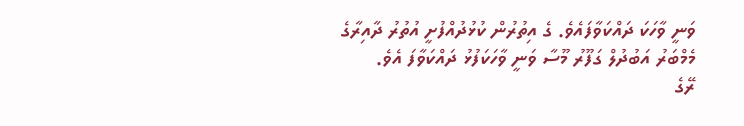ވަނީ ވާހަކަ ދައްކަވާފައެވެ. ގެ އިތުރުން ކުޅުދުއްފުށީ އުތުރު ދާއިރާގެ މެމްބަރު އަބުދުލް ގަފޫރު މޫސާ ވަނީ ވާހަކަފުޅު ދައްކަވާފަ އެވެ.
ރޭގެ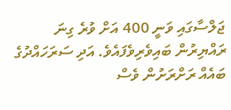ޖަލްސާގައި ވަނީ 400 އަށް ވުރެ ގިނަ ރައްޔިރުން ބައިވެރިވެފައެވެ. އަދި ސަރަހައްދުގެ ބައެއް ރަށްރަށުން ވެސް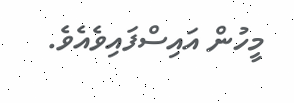މީހުން އައިސްފައިވެއެވެ.